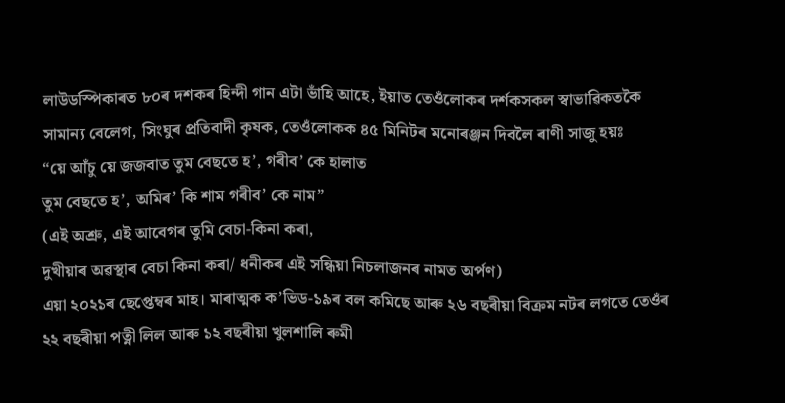লাউডস্পিকাৰত ৮০ৰ দশকৰ হিন্দী গান এটা ভাঁহি আহে, ইয়াত তেওঁলোকৰ দৰ্শকসকল স্বাভাৱিকতকৈ সামান্য বেলেগ, সিংঘুৰ প্ৰতিবাদী কৃষক, তেওঁলোকক ৪৫ মিনিটৰ মনোৰঞ্জন দিবলৈ ৰাণী সাজু হয়ঃ
“য়ে আঁচু য়ে জজবাত তুম বেছতে হ’, গৰীব’ কে হালাত
তুম বেছতে হ’, অমিৰ’ কি শাম গৰীব’ কে নাম”
(এই অশ্রু, এই আবেগৰ তুমি বেচা-কিনা কৰা,
দুখীয়াৰ অৱস্থাৰ বেচা কিনা কৰা/ ধনীকৰ এই সন্ধিয়া নিচলাজনৰ নামত অৰ্পণ)
এয়া ২০২১ৰ ছেপ্তেম্বৰ মাহ। মাৰাত্মক ক’ভিড-১৯ৰ বল কমিছে আৰু ২৬ বছৰীয়া বিক্রম নটৰ লগতে তেওঁৰ ২২ বছৰীয়া পত্নী লিল আৰু ১২ বছৰীয়া খুলশালি ৰুমী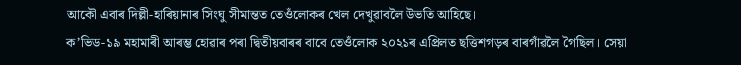আকৌ এবাৰ দিল্লী-হাৰিয়ানাৰ সিংঘু সীমান্তত তেওঁলোকৰ খেল দেখুৱাবলৈ উভতি আহিছে।
ক’ভিড-১৯ মহামাৰী আৰম্ভ হোৱাৰ পৰা দ্বিতীয়বাৰৰ বাবে তেওঁলোক ২০২১ৰ এপ্রিলত ছত্তিশগড়ৰ বাৰগাঁৱলৈ গৈছিল। সেয়া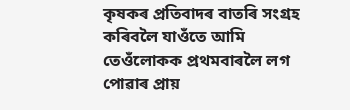কৃষকৰ প্রতিবাদৰ বাতৰি সংগ্ৰহ কৰিবলৈ যাওঁতে আমি তেওঁলোকক প্রথমবাৰলৈ লগ পোৱাৰ প্রায়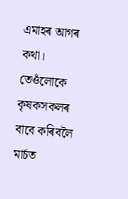এমাহৰ আগৰ কথা। তেওঁলোকে কৃষকসকলৰ বাবে কৰিবলৈ মার্চত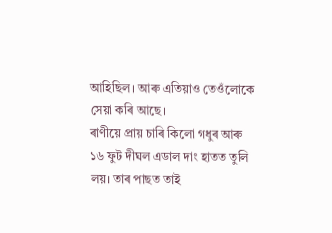আহিছিল। আৰু এতিয়াও তেওঁলোকে সেয়া কৰি আছে।
ৰাণীয়ে প্রায় চাৰি কিলো গধুৰ আৰু ১৬ ফুট দীঘল এডাল দাং হাতত তুলি লয়। তাৰ পাছত তাই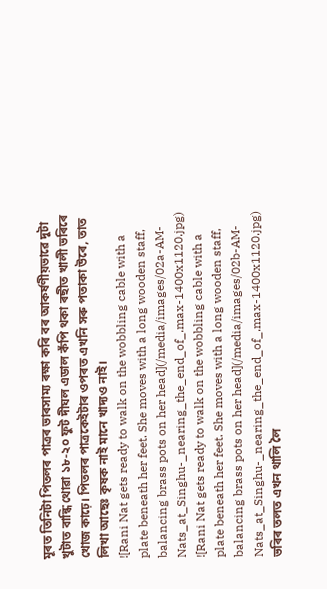মূৰত তিনিটা পিতলৰ পাত্রৰ ভাৰসাম্য ৰক্ষা কৰি বৰ আকর্ষণীয়ভাৱে দুটা খুটাত বান্ধি থোৱা ১৮-২০ ফুট দীঘল এডাল কঁপি থকা ৰছীত খালী ভৰিৰে খোজ কাঢ়ে। পিতলৰ পাত্রকেইটাৰ ওপৰত এখনি সৰু পতাকা উৰে, তাত লিখা আছেঃ কৃষক নাই মানে খাদ্যও নাই।
![Rani Nat gets ready to walk on the wobbling cable with a plate beneath her feet. She moves with a long wooden staff, balancing brass pots on her head](/media/images/02a-AM-Nats_at_Singhu-_nearing_the_end_of_.max-1400x1120.jpg)
![Rani Nat gets ready to walk on the wobbling cable with a plate beneath her feet. She moves with a long wooden staff, balancing brass pots on her head](/media/images/02b-AM-Nats_at_Singhu-_nearing_the_end_of_.max-1400x1120.jpg)
ভৰিৰ তলত এখন থালি লৈ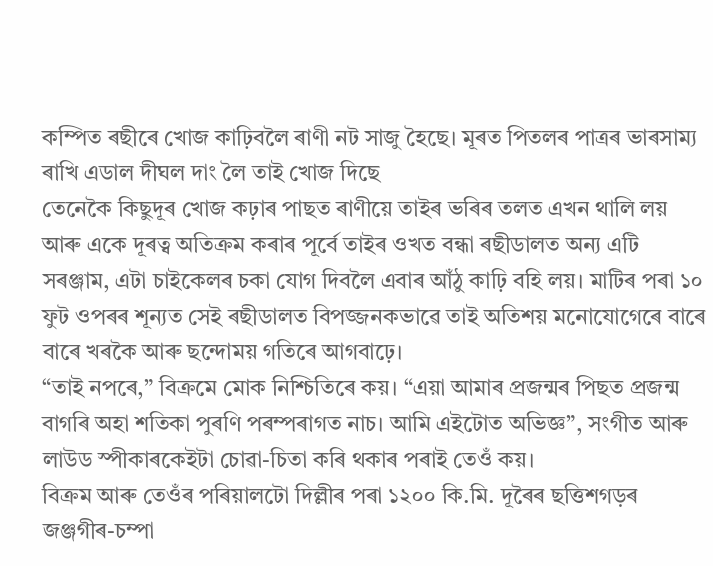কম্পিত ৰছীৰে খোজ কাঢ়িবলৈ ৰাণী নট সাজু হৈছে। মূৰত পিতলৰ পাত্রৰ ভাৰসাম্য ৰাখি এডাল দীঘল দাং লৈ তাই খোজ দিছে
তেনেকৈ কিছুদূৰ খোজ কঢ়াৰ পাছত ৰাণীয়ে তাইৰ ভৰিৰ তলত এখন থালি লয় আৰু একে দূৰত্ব অতিক্রম কৰাৰ পূর্বে তাইৰ ওখত বন্ধা ৰছীডালত অন্য এটি সৰঞ্জাম, এটা চাইকেলৰ চকা যোগ দিবলৈ এবাৰ আঁঠু কাঢ়ি বহি লয়। মাটিৰ পৰা ১০ ফুট ওপৰৰ শূন্যত সেই ৰছীডালত বিপজ্জনকভাৱে তাই অতিশয় মনোযোগেৰে বাৰে বাৰে খৰকৈ আৰু ছন্দোময় গতিৰে আগবাঢ়ে।
“তাই নপৰে,” বিক্রমে মোক নিশ্চিতিৰে কয়। “এয়া আমাৰ প্ৰজন্মৰ পিছত প্ৰজন্ম বাগৰি অহা শতিকা পুৰণি পৰম্পৰাগত নাচ। আমি এইটোত অভিজ্ঞ”, সংগীত আৰু লাউড স্পীকাৰকেইটা চোৱা-চিতা কৰি থকাৰ পৰাই তেওঁ কয়।
বিক্রম আৰু তেওঁৰ পৰিয়ালটো দিল্লীৰ পৰা ১২০০ কি.মি. দূৰৈৰ ছত্তিশগড়ৰ জঞ্জগীৰ-চম্পা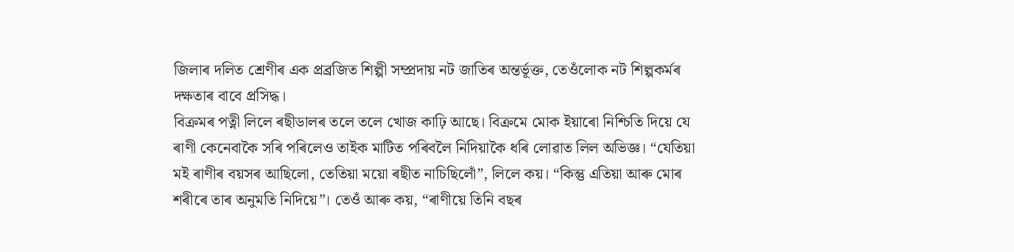জিলাৰ দলিত শ্রেণীৰ এক প্রব্রজিত শিল্পী সম্প্রদায় নট জাতিৰ অন্তৰ্ভূক্ত, তেওঁলোক নট শিল্পকৰ্মৰ দক্ষতাৰ বাবে প্রসিদ্ধ।
বিক্রমৰ পত্নী লিলে ৰছীডালৰ তলে তলে খোজ কাঢ়ি আছে। বিক্রমে মোক ইয়াৰো নিশ্চিতি দিয়ে যে ৰাণী কেনেবাকৈ সৰি পৰিলেও তাইক মাটিত পৰিবলৈ নিদিয়াকৈ ধৰি লোৱাত লিল অভিজ্ঞ। “যেতিয়া মই ৰাণীৰ বয়সৰ আছিলো, তেতিয়া ময়ো ৰছীত নাচিছিলোঁ”, লিলে কয়। “কিন্তু এতিয়া আৰু মোৰ শৰীৰে তাৰ অনুমতি নিদিয়ে”। তেওঁ আৰু কয়, “ৰাণীয়ে তিনি বছৰ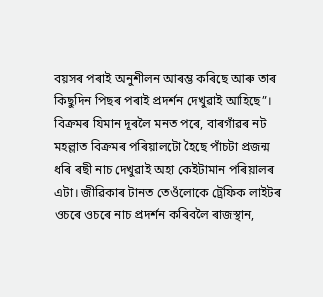বয়সৰ পৰাই অনুশীলন আৰম্ভ কৰিছে আৰু তাৰ কিছুদিন পিছৰ পৰাই প্রদর্শন দেখুৱাই আহিছে”।
বিক্রমৰ যিমান দূৰলৈ মনত পৰে, বাৰগাঁৱৰ নট মহল্লাত বিক্রমৰ পৰিয়ালটো হৈছে পাঁচটা প্রজন্ম ধৰি ৰছী নাচ দেখুৱাই অহা কেইটামান পৰিয়ালৰ এটা। জীৱিকাৰ টানত তেওঁলোকে ট্রেফিক লাইটৰ ওচৰে ওচৰে নাচ প্রদর্শন কৰিবলৈ ৰাজস্থান,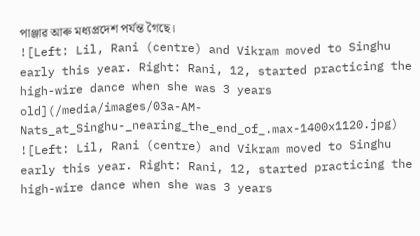পাঞ্জাৱ আৰু মধ্যপ্রদেশ পর্যন্ত গৈছে।
![Left: Lil, Rani (centre) and Vikram moved to Singhu early this year. Right: Rani, 12, started practicing the high-wire dance when she was 3 years old](/media/images/03a-AM-Nats_at_Singhu-_nearing_the_end_of_.max-1400x1120.jpg)
![Left: Lil, Rani (centre) and Vikram moved to Singhu early this year. Right: Rani, 12, started practicing the high-wire dance when she was 3 years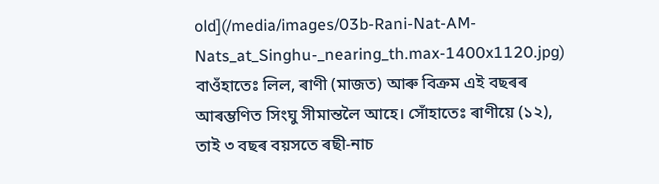old](/media/images/03b-Rani-Nat-AM-Nats_at_Singhu-_nearing_th.max-1400x1120.jpg)
বাওঁহাতেঃ লিল, ৰাণী (মাজত) আৰু বিক্রম এই বছৰৰ আৰম্ভণিত সিংঘু সীমান্তলৈ আহে। সোঁহাতেঃ ৰাণীয়ে (১২), তাই ৩ বছৰ বয়সতে ৰছী-নাচ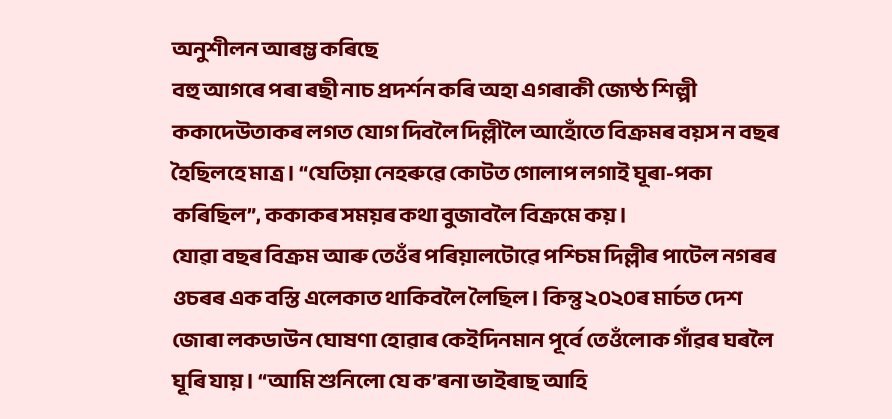অনুশীলন আৰম্ভ কৰিছে
বহু আগৰে পৰা ৰছী নাচ প্রদর্শন কৰি অহা এগৰাকী জ্যেষ্ঠ শিল্পী ককাদেউতাকৰ লগত যোগ দিবলৈ দিল্লীলৈ আহোঁতে বিক্রমৰ বয়স ন বছৰ হৈছিলহে মাত্র। “যেতিয়া নেহৰুৱে কোটত গোলাপ লগাই ঘূৰা-পকা কৰিছিল”, ককাকৰ সময়ৰ কথা বুজাবলৈ বিক্রমে কয়।
যোৱা বছৰ বিক্রম আৰু তেওঁৰ পৰিয়ালটোৱে পশ্চিম দিল্লীৰ পাটেল নগৰৰ ওচৰৰ এক বস্তি এলেকাত থাকিবলৈ লৈছিল। কিন্তু ২০২০ৰ মার্চত দেশ জোৰা লকডাউন ঘোষণা হোৱাৰ কেইদিনমান পূর্বে তেওঁলোক গাঁৱৰ ঘৰলৈ ঘূৰি যায়। “আমি শুনিলো যে ক’ৰনা ভাইৰাছ আহি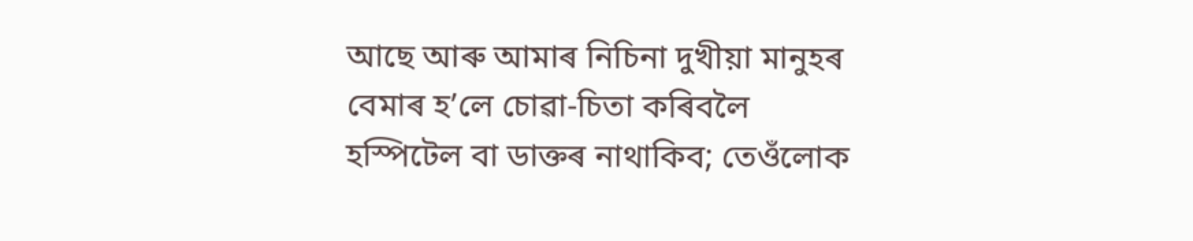আছে আৰু আমাৰ নিচিনা দুখীয়া মানুহৰ বেমাৰ হ’লে চোৱা-চিতা কৰিবলৈ হস্পিটেল বা ডাক্তৰ নাথাকিব; তেওঁলোক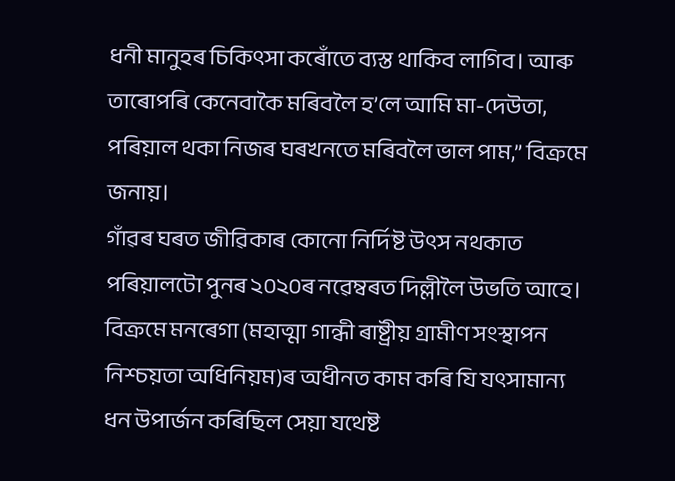ধনী মানুহৰ চিকিৎসা কৰোঁতে ব্যস্ত থাকিব লাগিব। আৰু তাৰোপৰি কেনেবাকৈ মৰিবলৈ হ’লে আমি মা-দেউতা, পৰিয়াল থকা নিজৰ ঘৰখনতে মৰিবলৈ ভাল পাম,” বিক্রমে জনায়।
গাঁৱৰ ঘৰত জীৱিকাৰ কোনো নির্দিষ্ট উৎস নথকাত পৰিয়ালটো পুনৰ ২০২০ৰ নৱেম্বৰত দিল্লীলৈ উভতি আহে। বিক্রমে মনৰেগা (মহাত্মা গান্ধী ৰাষ্ট্রীয় গ্রামীণ সংস্থাপন নিশ্চয়তা অধিনিয়ম)ৰ অধীনত কাম কৰি যি যৎসামান্য ধন উপার্জন কৰিছিল সেয়া যথেষ্ট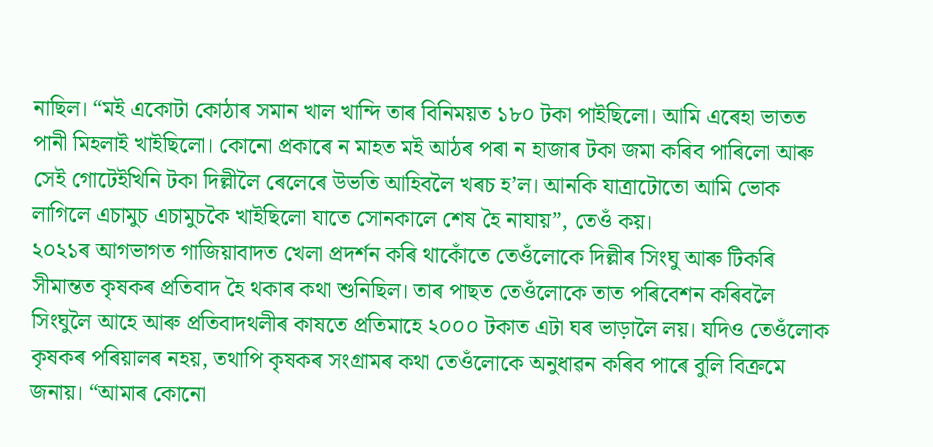নাছিল। “মই একোটা কোঠাৰ সমান খাল খান্দি তাৰ বিনিময়ত ১৮০ টকা পাইছিলো। আমি এৰেহা ভাতত পানী মিহলাই খাইছিলো। কোনো প্রকাৰে ন মাহত মই আঠৰ পৰা ন হাজাৰ টকা জমা কৰিব পাৰিলো আৰু সেই গোটেইখিনি টকা দিল্লীলৈ ৰেলেৰে উভতি আহিবলৈ খৰচ হ’ল। আনকি যাত্রাটোতো আমি ভোক লাগিলে এচামুচ এচামুচকৈ খাইছিলো যাতে সোনকালে শেষ হৈ নাযায়”, তেওঁ কয়।
২০২১ৰ আগভাগত গাজিয়াবাদত খেলা প্রদর্শন কৰি থাকোঁতে তেওঁলোকে দিল্লীৰ সিংঘু আৰু টিকৰি সীমান্তত কৃষকৰ প্রতিবাদ হৈ থকাৰ কথা শুনিছিল। তাৰ পাছত তেওঁলোকে তাত পৰিবেশন কৰিবলৈ সিংঘুলৈ আহে আৰু প্রতিবাদথলীৰ কাষতে প্রতিমাহে ২০০০ টকাত এটা ঘৰ ভাড়ালৈ লয়। যদিও তেওঁলোক কৃষকৰ পৰিয়ালৰ নহয়, তথাপি কৃষকৰ সংগ্রামৰ কথা তেওঁলোকে অনুধাৱন কৰিব পাৰে বুলি বিক্রমে জনায়। “আমাৰ কোনো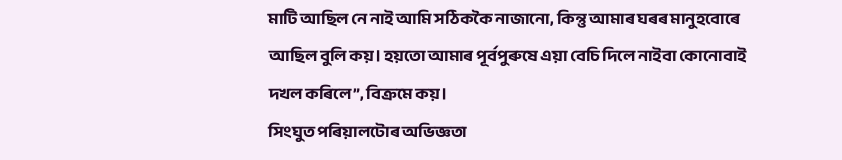মাটি আছিল নে নাই আমি সঠিককৈ নাজানো, কিন্তু আমাৰ ঘৰৰ মানুহবোৰে আছিল বুলি কয়। হয়তো আমাৰ পূর্বপুৰুষে এয়া বেচি দিলে নাইবা কোনোবাই দখল কৰিলে”, বিক্রমে কয়।
সিংঘুত পৰিয়ালটোৰ অভিজ্ঞতা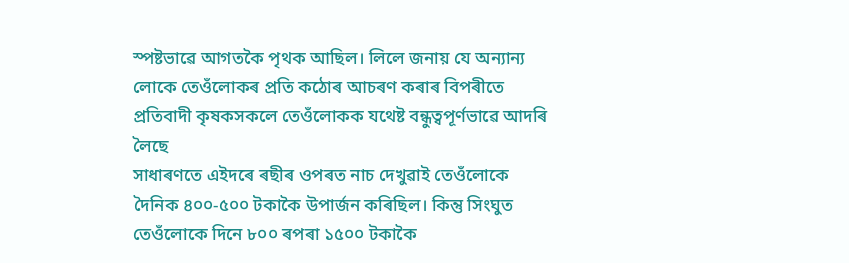স্পষ্টভাৱে আগতকৈ পৃথক আছিল। লিলে জনায় যে অন্যান্য লোকে তেওঁলোকৰ প্রতি কঠোৰ আচৰণ কৰাৰ বিপৰীতে প্রতিবাদী কৃষকসকলে তেওঁলোকক যথেষ্ট বন্ধুত্বপূর্ণভাৱে আদৰি লৈছে
সাধাৰণতে এইদৰে ৰছীৰ ওপৰত নাচ দেখুৱাই তেওঁলোকে দৈনিক ৪০০-৫০০ টকাকৈ উপার্জন কৰিছিল। কিন্তু সিংঘুত তেওঁলোকে দিনে ৮০০ ৰপৰা ১৫০০ টকাকৈ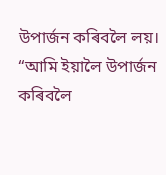উপার্জন কৰিবলৈ লয়। “আমি ইয়ালৈ উপার্জন কৰিবলৈ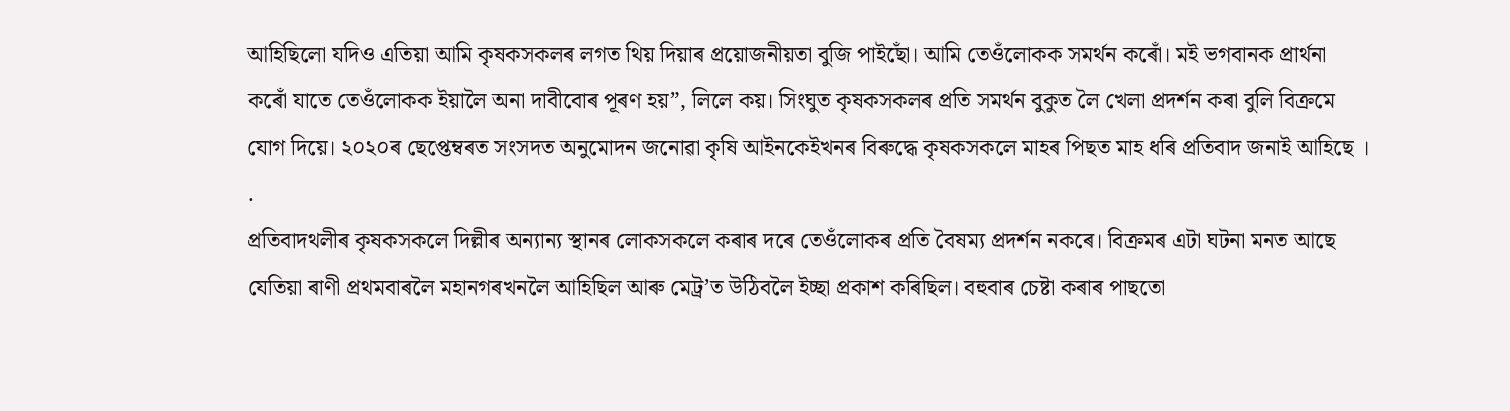আহিছিলো যদিও এতিয়া আমি কৃষকসকলৰ লগত থিয় দিয়াৰ প্রয়োজনীয়তা বুজি পাইছোঁ। আমি তেওঁলোকক সমর্থন কৰোঁ। মই ভগবানক প্রার্থনা কৰোঁ যাতে তেওঁলোকক ইয়ালৈ অনা দাবীবোৰ পূৰণ হয়”, লিলে কয়। সিংঘুত কৃষকসকলৰ প্রতি সমর্থন বুকুত লৈ খেলা প্রদর্শন কৰা বুলি বিক্রমে যোগ দিয়ে। ২০২০ৰ ছেপ্তেম্বৰত সংসদত অনুমোদন জনোৱা কৃষি আইনকেইখনৰ বিৰুদ্ধে কৃষকসকলে মাহৰ পিছত মাহ ধৰি প্রতিবাদ জনাই আহিছে । .
প্রতিবাদথলীৰ কৃষকসকলে দিল্লীৰ অন্যান্য স্থানৰ লোকসকলে কৰাৰ দৰে তেওঁলোকৰ প্রতি বৈষম্য প্রদর্শন নকৰে। বিক্রমৰ এটা ঘটনা মনত আছে যেতিয়া ৰাণী প্রথমবাৰলৈ মহানগৰখনলৈ আহিছিল আৰু মেট্র’ত উঠিবলৈ ইচ্ছা প্রকাশ কৰিছিল। বহুবাৰ চেষ্টা কৰাৰ পাছতো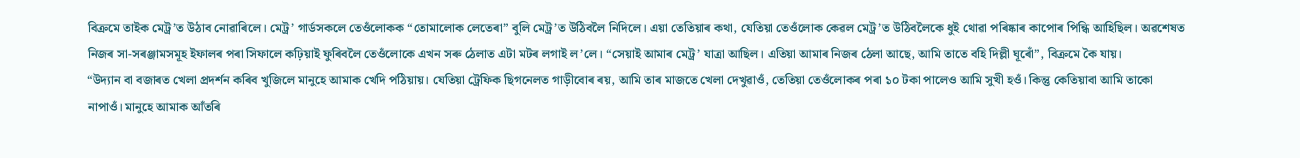বিক্রমে তাইক মেট্র’ত উঠাব নোৱাৰিলে। মেট্র’ গার্ডসকলে তেওঁলোকক “তোমালোক লেতেৰা” বুলি মেট্র’ত উঠিবলৈ নিদিলে। এয়া তেতিয়াৰ কথা, যেতিয়া তেওঁলোক কেৱল মেট্র’ত উঠিবলৈকে ধুই থোৱা পৰিষ্কাৰ কাপোৰ পিন্ধি আহিছিল। অৱশেষত নিজৰ সা-সৰঞ্জামসমূহ ইফালৰ পৰা সিফালে কঢ়িয়াই ফুৰিবলৈ তেওঁলোকে এখন সৰু ঠেলাত এটা মটৰ লগাই ল’লে। “সেয়াই আমাৰ মেট্র’ যাত্রা আছিল। এতিয়া আমাৰ নিজৰ ঠেলা আছে, আমি তাতে বহি দিল্লী ঘূৰোঁ”, বিক্রমে কৈ যায়।
“উদ্যান বা বজাৰত খেলা প্রদর্শন কৰিব খুজিলে মানুহে আমাক খেদি পঠিয়ায়। যেতিয়া ট্রেফিক ছিগনেলত গাড়ীবোৰ ৰয়, আমি তাৰ মাজতে খেলা দেখুৱাওঁ, তেতিয়া তেওঁলোকৰ পৰা ১০ টকা পালেও আমি সুখী হওঁ। কিন্তু কেতিয়াবা আমি তাকো নাপাওঁ। মানুহে আমাক আঁতৰি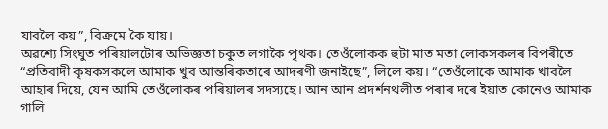যাবলৈ কয়”, বিক্রমে কৈ যায়।
অৱশ্যে সিংঘুত পৰিয়ালটোৰ অভিজ্ঞতা চকুত লগাকৈ পৃথক। তেওঁলোকক হুটা মাত মতা লোকসকলৰ বিপৰীতে “প্রতিবাদী কৃষকসকলে আমাক খুব আন্তৰিকতাৰে আদৰণী জনাইছে”, লিলে কয়। “তেওঁলোকে আমাক খাবলৈ আহাৰ দিয়ে, যেন আমি তেওঁলোকৰ পৰিয়ালৰ সদস্যহে। আন আন প্রদর্শনথলীত পৰাৰ দৰে ইয়াত কোনেও আমাক গালি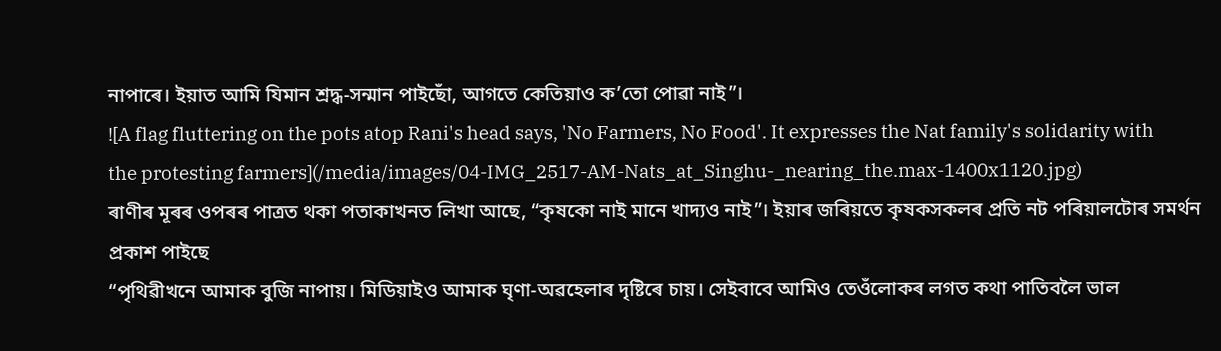নাপাৰে। ইয়াত আমি যিমান শ্রদ্ধ-সন্মান পাইছোঁ, আগতে কেতিয়াও ক’তো পোৱা নাই”।
![A flag fluttering on the pots atop Rani's head says, 'No Farmers, No Food'. It expresses the Nat family's solidarity with the protesting farmers](/media/images/04-IMG_2517-AM-Nats_at_Singhu-_nearing_the.max-1400x1120.jpg)
ৰাণীৰ মূৰৰ ওপৰৰ পাত্রত থকা পতাকাখনত লিখা আছে, “কৃষকো নাই মানে খাদ্যও নাই”। ইয়াৰ জৰিয়তে কৃষকসকলৰ প্রতি নট পৰিয়ালটোৰ সমর্থন প্রকাশ পাইছে
“পৃথিৱীখনে আমাক বুজি নাপায়। মিডিয়াইও আমাক ঘৃণা-অৱহেলাৰ দৃষ্টিৰে চায়। সেইবাবে আমিও তেওঁলোকৰ লগত কথা পাতিবলৈ ভাল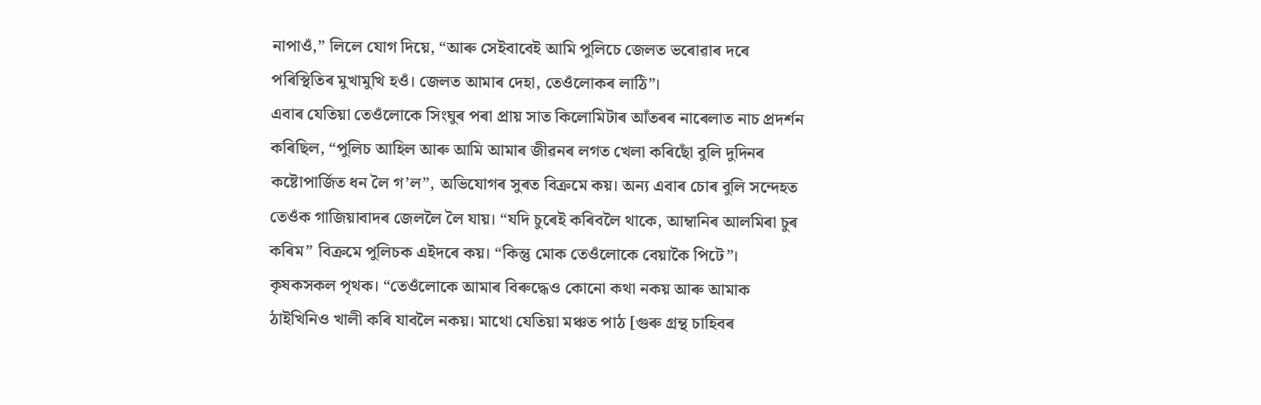নাপাওঁ,” লিলে যোগ দিয়ে, “আৰু সেইবাবেই আমি পুলিচে জেলত ভৰোৱাৰ দৰে পৰিস্থিতিৰ মুখামুখি হওঁ। জেলত আমাৰ দেহা, তেওঁলোকৰ লাঠি”।
এবাৰ যেতিয়া তেওঁলোকে সিংঘুৰ পৰা প্রায় সাত কিলোমিটাৰ আঁতৰৰ নাৰেলাত নাচ প্রদর্শন কৰিছিল, “পুলিচ আহিল আৰু আমি আমাৰ জীৱনৰ লগত খেলা কৰিছোঁ বুলি দুদিনৰ কষ্টোপার্জিত ধন লৈ গ’ল”, অভিযোগৰ সুৰত বিক্রমে কয়। অন্য এবাৰ চোৰ বুলি সন্দেহত তেওঁক গাজিয়াবাদৰ জেললৈ লৈ যায়। “যদি চুৰেই কৰিবলৈ থাকে, আম্বানিৰ আলমিৰা চুৰ কৰিম” বিক্রমে পুলিচক এইদৰে কয়। “কিন্তু মোক তেওঁলোকে বেয়াকৈ পিটে”।
কৃষকসকল পৃথক। “তেওঁলোকে আমাৰ বিৰুদ্ধেও কোনো কথা নকয় আৰু আমাক ঠাইখিনিও খালী কৰি যাবলৈ নকয়। মাথো যেতিয়া মঞ্চত পাঠ [গুৰু গ্রন্থ চাহিবৰ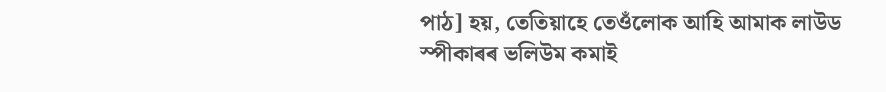পাঠ] হয়, তেতিয়াহে তেওঁলোক আহি আমাক লাউড স্পীকাৰৰ ভলিউম কমাই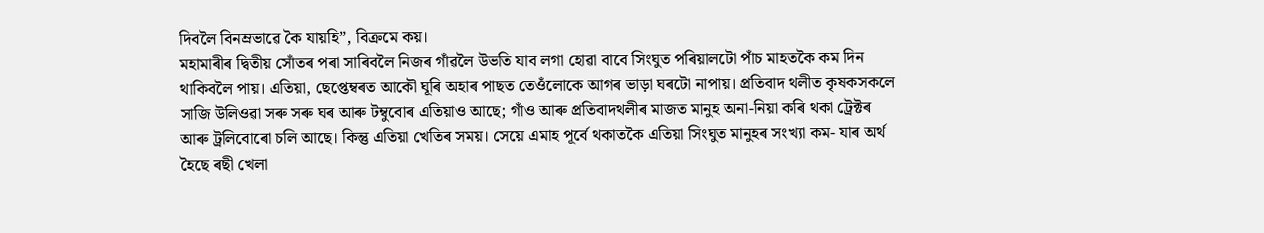দিবলৈ বিনম্রভাৱে কৈ যায়হি”, বিক্রমে কয়।
মহামাৰীৰ দ্বিতীয় সোঁতৰ পৰা সাৰিবলৈ নিজৰ গাঁৱলৈ উভতি যাব লগা হোৱা বাবে সিংঘুত পৰিয়ালটো পাঁচ মাহতকৈ কম দিন থাকিবলৈ পায়। এতিয়া, ছেপ্তেম্বৰত আকৌ ঘূৰি অহাৰ পাছত তেওঁলোকে আগৰ ভাড়া ঘৰটো নাপায়। প্রতিবাদ থলীত কৃষকসকলে সাজি উলিওৱা সৰু সৰু ঘৰ আৰু টম্বুবোৰ এতিয়াও আছে; গাঁও আৰু প্রতিবাদথলীৰ মাজত মানুহ অনা-নিয়া কৰি থকা ট্রেক্টৰ আৰু ট্রলিবোৰো চলি আছে। কিন্তু এতিয়া খেতিৰ সময়। সেয়ে এমাহ পূর্বে থকাতকৈ এতিয়া সিংঘুত মানুহৰ সংখ্যা কম- যাৰ অর্থ হৈছে ৰছী খেলা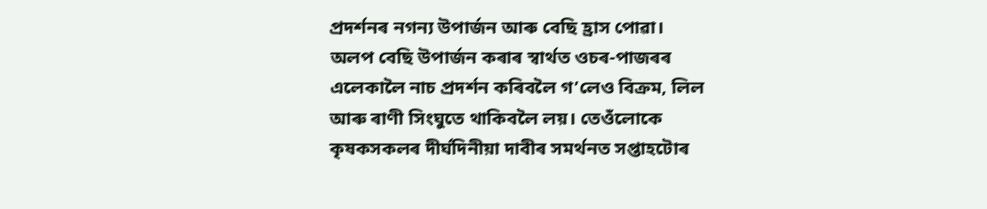প্রদর্শনৰ নগন্য উপার্জন আৰু বেছি হ্রাস পোৱা।
অলপ বেছি উপার্জন কৰাৰ স্বার্থত ওচৰ-পাজৰৰ এলেকালৈ নাচ প্রদর্শন কৰিবলৈ গ’লেও বিক্রম, লিল আৰু ৰাণী সিংঘুতে থাকিবলৈ লয়। তেওঁলোকে কৃষকসকলৰ দীর্ঘদিনীয়া দাবীৰ সমর্থনত সপ্তাহটোৰ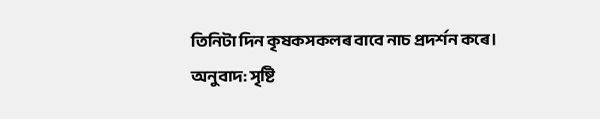তিনিটা দিন কৃষকসকলৰ বাবে নাচ প্রদর্শন কৰে।
অনুবাদ: সৃষ্টি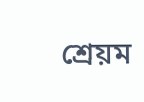শ্রেয়ম